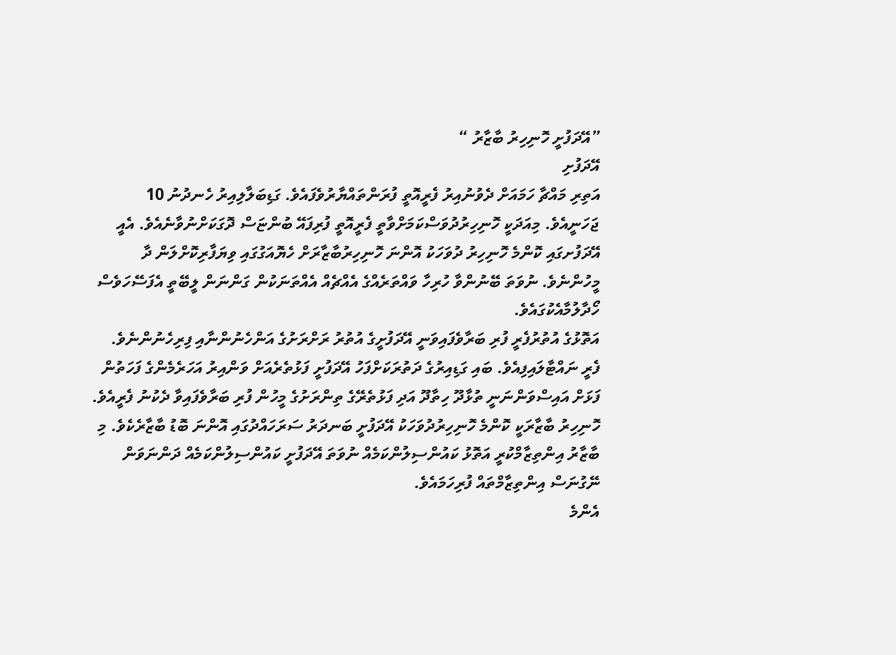”އޭދަފުށީ ހޮނިހިރު ބާޒާރު “
އޭދަފުށި
އަތިރި މައްޗާ ހަމައަށް ދެވުނުއިރު ފެރީއޮތީ ފުރަންތައްޔާރުވެފައެވެ. ގަޑިބަލާލިއިރު ހެނދުނު 10 ޖަހަނީއެވެ. މިއަދަކީ ހޮނިހިރުދުވަސްކަމަށްވާތީ ފެރީއޮތީ ފުރިފައޭ ބުންޏަސް ދޮގަކަށްނުވާނެއެވެ. އެއީ އޭދަފުށގައި ކޮންމެ ހޮނިހިރު ދުވަހަކު އޮންނަ ހޮނިހިރުބާޒާރަށް ހެޔޮއަގުގައި ވިޔަފާރިކޮށްލަން ދާ މީހުންނެވެ. ނުވަތަ ބޭނުންވާ ހުރިހާ ވައްތަރެއްގެ އެއްޗެއް އެއްތަނަކުން ގަންނަން ލީބޭތީ އެފަސޭހަވެސް ހޯދާލުމާއެކުގައެވެ.
އަތޮޅުގެ އުތުރުފެރީ ފުރި ބަރާވެފައިވަނީ އޭދަފުށީގެ އުތުރު ރަށްރަށުގެ އަންހެނުންނާއި ފިރިހެނުންނެވެ.
ފެރީ ނައްޓާލައިފިއެވެ. ބައި ގަޑިއިރުގެ ދަތުރަކަށްފަހު އޭދަފުށީ ފަޅުތެރެއަށް ވަންއިރު އަހަރެމެންގެ ފަހަތުން ފަޅަށް އައިސްވަންނަނީ ތުޅާދޫ ހިތާދޫ އަދި ފަޅުތެރޭގެ ތިންރަށުގެ މީހުން ފުރި ބަރާވެފައިވާ ދެކުނު ފެރީއެވެ.
ހޮނިހިރު ބާޒާރަކީ ކޮންމެ ހޮނިހިރުދުވަހަކު އޭދަފުށީ ބަނދަރު ސަރަހައްދުގައި އޮންނަ ބޮޑު ބާޒާރެކެވެ. މި ބާޒާރު އިންތިޒާމްކުރީ އަތޮޅު ކައުންސިލުންކަމެއް ނުވަތަ އޭދަފުށީ ކައުންސިލުންކަމެއް ދަންނަވަން ނޭގުނަސް އިންތިޒާމްތައް ފުރިހަމައެވެ.
އެންމެ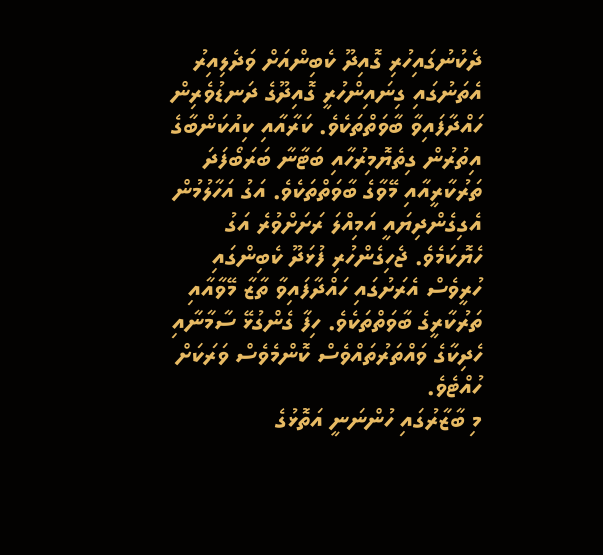ދެކުނުގައިހުރި ގޮއިދޫ ކެބިންއަށް ވަދެލިއިރު އެތަނުގައި ގިނައިންހުރީ ގޮއިދޫގެ ދަނޑުވެރިން ހައްދާފައިވާ ބާވަތްތަކެވެ. ކަރާއާއި ކިއުކަންބާގެ އިތުރުން ގިތެޔޮމިރުހާއި ބަޓާނާ ބަރަބޯފަދަ ތަރުކާރީއާއި މޭވާގެ ބާވަތްތަކެވެ. އަގު އަހާލުމުން އެގިގެންދިޔައީ އަމިއްލަ ރަށަށްވުރެ އަގު ހެޔޮކަމެވެ. ޖެހިގެންހުރި ފުޅަދޫ ކެބިންގައި ހުރީވެސް އެރަށުގައި ހައްދާފައިވާ ތާޒާ މޭވާއާއި ތަރުކާރީގެ ބާވަތްތަކެވެ. ހިފާ ގެންގުޅޭ ސާމާނާއި ހެދިކާގެ ވައްތަރުތައްވެސް ކޮންމެވެސް ވަރަކަށް ހުއްޓެވެ.
މި ބާޒާރުގައި ހުންނަނީ އަތޮޅުގެ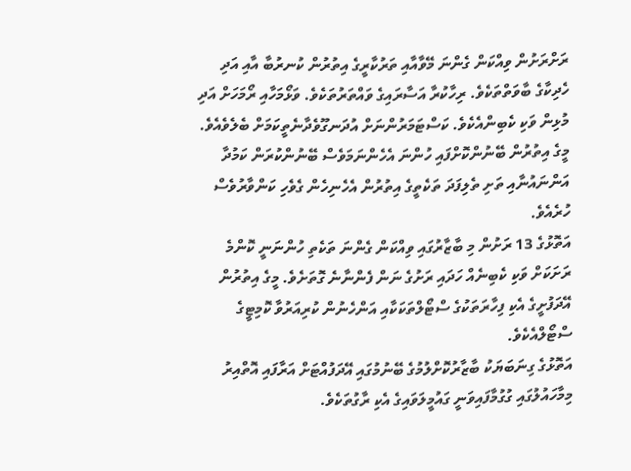ރަށްރަށުން ވިއްކަން ގެންނަ މޭވާއާއި ތަރުކާރީގެ އިތުރުން ކުނރުބާ އާއި އަދި ހެދިކާގެ ބާވަތްތަކެވެ. ރިހާކުރާ އަސާރައިގެ ވައްތަރުތަކެވެ. ވަޅޯމަހާއި ރޯމަހަށް އަދި މުޅިން ވަކި ކެބިންއެކެވެ. ކަސްޓަމަރުންނަށް އުދަނގޫވެދާނެތީކަމަށް ބެލެވެއެވެ. މީގެ އިތުރުން ބޭނުންކޮށްފައި ހުންނަ އެހެންނަމަވެސް ބޭނުންކުރަން ކަމުދާ އަންނައުނާއި ތަށި ތެލިފަދަ ތަކެތީގެ އިތުރުން އެހެނިހެން ގެވެހި ކަންވާރުވެސް ހުރެއެވެ.
އަތޮޅުގެ 13 ރަށުން މި ބާޒާރުގައި ވިއްކަން ގެންނަ ތަކެތި ހުންނަނީ ކޮންމެ ރަށަކަށް ވަކި ކެބިނެއް ހަދައި ރަށުގެ ނަން ފެންނާނެ ގޮތަށެވެ. މީގެ އިތުރުން އޭދަފުށީގެ އެކި ފިހާރަތަކުގެ ސްޓޯލްތަކަކާއި އަންހެނުން ކުރިއަރުވާ ކޮމިޓީގެ ސްޓޯލްއެކެވެ.
އަތޮޅުގެ ގިނަބަޔަކު ބާޒާރުކޮށްލުމުގެ ބޭނުމުގައި އޭދަފުއްޓަށް އަރާފައި އޮތްއިރު މިމާހައުލުގައި ގުގުމާފައިވަނީ ގައުމީލަވައިގެ އެކި ރާގުތަކެވެ.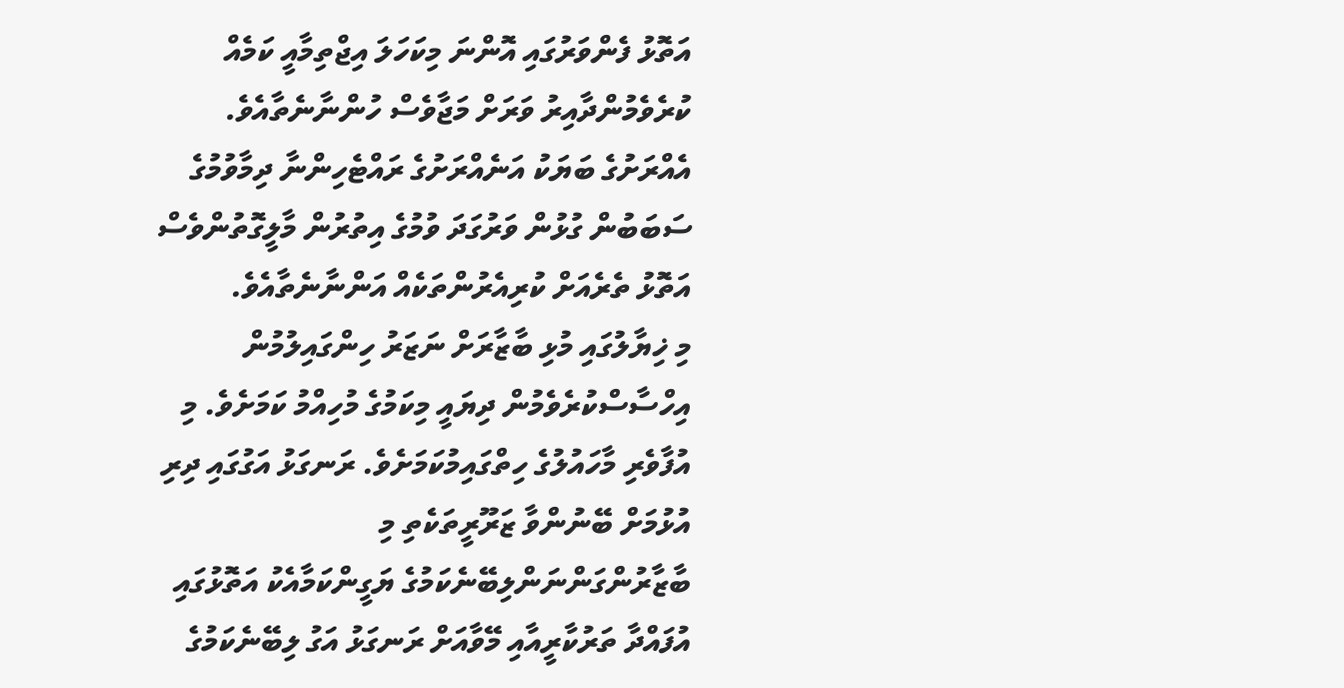އަތޮޅު ފެންވަރުގައި އޮންނަ މިކަހަލަ އިޖްތިމާއީ ކަމެއް ކުރެވެމުންދާއިރު ވަރަށް މަޖާވެސް ހުންނާނެތާއެވެ. އެއްރަށުގެ ބަޔަކު އަނެއްރަށުގެ ރައްޓެހިންނާ ދިމާވުމުގެ ސަބަބުން ގުޅުން ވަރުގަދަ ވުމުގެ އިތުރުން މާލީގޮތުންވެސް އަތޮޅު ތެރެއަށް ކުރިއެރުންތަކެއް އަންނާނެތާއެވެ.
މި ޚިޔާލުގައި މުޅި ބާޒާރަށް ނަޒަރު ހިންގައިލުމުން އިހްސާސްކުރެވެމުން ދިޔައީ މިކަމުގެ މުހިއްމު ކަމަށެވެ. މި އުފާވެރި މާހައުލުގެ ހިތްގައިމުކަމަށެވެ. ރަނގަޅު އަގުގައި ދިރި އުޅުމަށް ބޭނުންވާ ޒަރޫރީތަކެތި މި ބާޒާރުންގަންނަންލިބޭނެކަމުގެ ޔަގީންކަމާއެކު އަތޮޅުގައި އުފައްދާ ތަރުކާރީއާއި މޭވާއަށް ރަނގަޅު އަގު ލިބޭނެކަމުގެ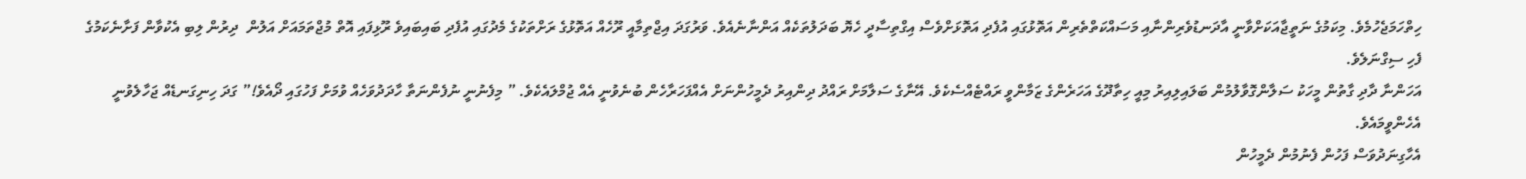ހިތްހަމަޖެހުމެވެ. މިކަމުގެ ނަތީޖާއަކަށްވާނީ އާދަނޑުވެރިންނާއި މަސައްކަތްތެރިން އަތޮޅުގައި އުފެދި އަތޮޅަށްވެސް އިގްތިސާދީ ހެޔޮ ބަދަލުތަކެއް އަންނާނެއެވެ. ވަރުގަދަ އިޖްތިމާއީ ރޫހެއް އަތޮޅުގެ ރަށްތަކުގެ މެދުގައި އުފެދި ބައިބައިވެ ރޫޅިފައި އޮތް މުޖްތަމައަށް އަލުން  ދިރުން ލިބި އެކުވާން ފަށާނެކަމުގެ ފެހި ސިގްނަލެވެ.
އަހަންނާ ދާދި ގާތުން މީހަކު ސަލާންގޮވާލުމުން ބަލައިލިއިރު މިއީ ހިތާދޫގެ އަހަރެންގެ ޒަމާންވީ ރައްޓެއްސެކެވެ. އޭނާގެ ސަލާމަށް ރައްދު ދިންއިރު ދެމީހުންނަށް އެއްފަހަރާހެން ބުނެވުނީ އެއް ޖުމްލައެކެވެ. ” މިފެނުނީ ނުފެންނަތާ ހާދަދުވަހެއް ވުމަށް ފަހުގައި ދޯއެވެ!” ގަދަ ހިނިގަނޑެއް ޖަހާލެވުނީ އެހެންވީމައެވެ.
އެހާގިނަދުވަސް ފަހުން ފެނުމުން ދެމީހުން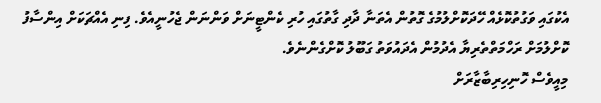އެކުގައި ވަގުތުކޮޅެއް ހޭދަކޮށްލުމުގެ ގޮތުން އެތަނާ ދާދި ގާތުގައި ހުރި ކެންޓީނަށް ވަންނަން ޖެހުނީއެވެ. ފިނި އެއްޗަކަށް އިންސާފު ކޮށްލުމަށް ރަހްމަތްތެރިޔާ އެދުމުން އެދައުވަތު ގަބޫލު ކޮށްގެންނެވެ.
މިއީވެސް ހޮނިހިރިބާޒާރަށް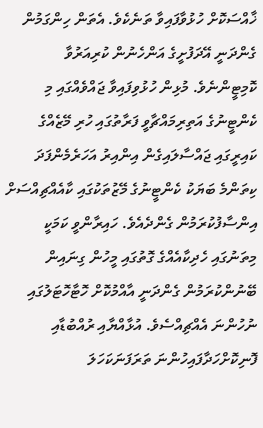ޚާއްސަކޮށް ހުޅުވާފައިވާ ތަނެކެވެ. އެތަން ހިންގަމުން ގެންދަނީ އޭދަފުށީގެ އަންހެނުން ކުރިއަރުވާ ކޮމިޓީންނެވެ. މުޅިން ހުޅުވިފައިވާ ޖައްވެއްގައި މި ކެންޓީނުގެ އަތިރިމައްޗާވީ ފަރާތުގައި ހުރި މޭޒެއްގެ ކައިރީގައި ޖައްސާލައިގެން އިންއިރު އަހަރެމެންފަދަ ކިތަންމެ ބަޔަކު ކެންޓީނުގެ މޭޒުތަކުގައި ކާއެއްޗިއްސަށް އިންސާފުކުރަމުން ގެންދެއެވެ. ހައިރާންވީ ކަމަކީ މިތަނުގައި ހެދިކާއެއްގެ ގޮތުގައި މީހުން ގިނައިން ބޭނުންކުރަމުން ގެންދަނީ އާއްމުކޮށް ހޮޓާހޮޓަލުގައި ނުހުންނަ އެއްޗިއްސެވެ. އުޅާއްޔާއި ރުއްބުޑާއި ފޮނިކޮށްހަދާފައިހުންނަ ތަރަފަނަކަހަލަ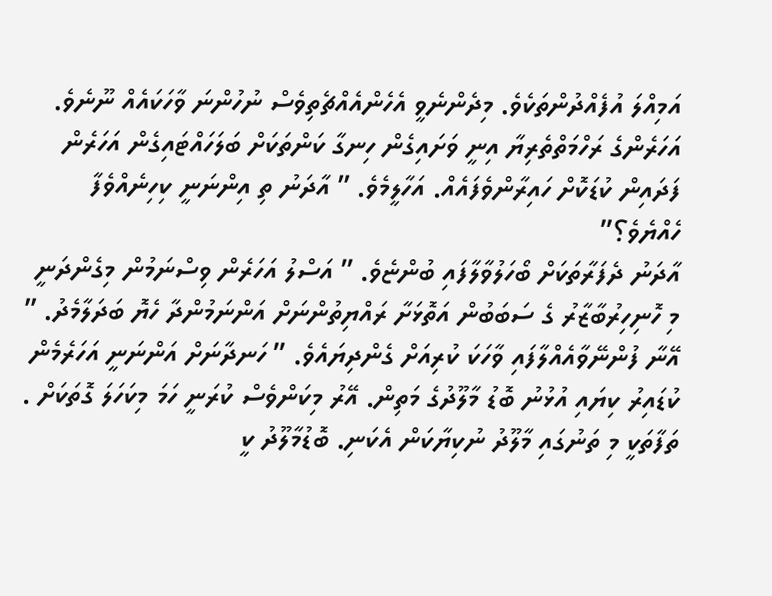އަމިއްލަ އުފެއްދުންތަކެވެ. މިދެންނެވީ އެހެންއެއްޗެތިވެސް ނުހުންނަ ވާހަކައެއް ނޫނެވެ.
އަހަރެންގެ ރަހްމަތްތެރިޔާ އިނީ ވަށައިގެން ހިނގާ ކަންތަކަށް ބަލަހައްޓައިގެން އަހަރެން ފަދައިން ކުޑަކޮށް ހައިރާންވެފައެއް. އަހާލީމެވެ. ” އާދަނު ތި އިންނަނީ ކިހިނެއްވެފާ ހެއްޔެވެ؟”
އާދަނު ދެފަރާތަކަށް ބޯހަލުވާލާފައި ބުންޏެވެ. ” އަސްލު އަހަރެން ވިސްނަމުން މިގެންދަނީ މި ހޮނިހިރުބާޒާރު ގެ ސަބަބުން އަތޮޅަށާ ރައްޔިތުންނަށް އަންނަމުންދާ ހެޔޮ ބަދަލާމެދު. ” އޭނާ ފުންނޭވާއެއްލާފައި ވާހަކަ ކުރިއަށް ގެންދިޔައެވެ. ” ހަނދާނަށް އަންނަނީ އަހަރެމެން ކުޑައިރު ކިޔައި އުޅުނު ބޮޑު މާލޫދުގެ މަތިން. އޭރު މިކަންވެސް ކުރަނީ ހަމަ މިކަހަލަ ގޮތަކަށް . ތަފާތަކީ މި ތަނުގައި މާލޫދު ނުކިޔާކަން އެކަނި. ބޮޑުމާލޫދު ކީ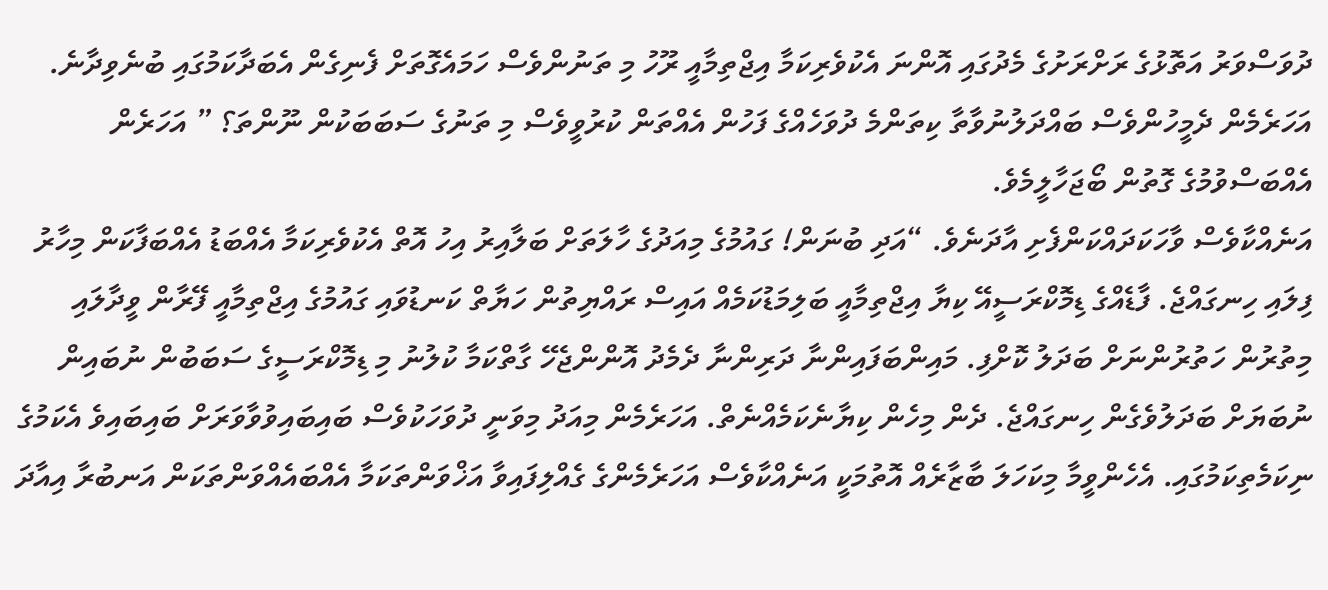ދުވަސްވަރު އަތޮޅުގެ ރަށްރަށުގެ މެދުގައި އޮންނަ އެކުވެރިކަމާ އިޖްތިމާއީ ރޫހު މި ތަނުންވެސް ހަމައެގޮތަށް ފެނިގެން އެބަދާކަމުގައި ބުނެވިދާނެ. އަހަރެމެން ދެމީހުންވެސް ބައްދަލުނުވާތާ ކިތަންމެ ދުވަހެއްގެ ފަހުން އެއްތަން ކުރުވީވެސް މި ތަނުގެ ސަބަބަކުން ނޫންތަ؟ ” އަހަރެން އެއްބަސްވުމުގެ ގޮތުން ބޯޖަހާލީމެވެ.
އަނެއްކާވެސް ވާހަކަދައްކަންފެށި އާދަނެވެ. “އަދި ބުނަން! ގައުމުގެ މިއަދުގެ ހާލަތަށް ބަލާއިރު އިހު އޮތް އެކުވެރިކަމާ އެއްބަޑު އެއްބަފާކަން މިހާރު ފިލައި ހިނގައްޖެ. ފާޑެއްގެ ޑިމޮކްރަސީއޭ ކިޔާ އިޖްތިމާއީ ބަލިމަޑުކަމެއް އައިސް ރައްޔިތުން ހަޔާތް ކަނޑުވައި ގައުމުގެ އިޖްތިމާއީ ފޭރާން ވީދާލައި މިތުރުން ހަތުރުންނަށް ބަދަލު ކޮށްފި. މައިންބަފައިންނާ ދަރިންނާ ދެމެދު އޮންންޖެހޭ ގާތްކަމާ ކުލުނު މި ޑިމޮކްރަސީގެ ސަބަބުން ނުބައިން ނުބަޔަށް ބަދަލުވެގެން ހިނގައްޖެ. ދެން މިހެން ކިޔާނެކަމެއްނެތް. އަހަރެމެން މިއަދު މިވަނީ ދުވަހަކުވެސް ބައިބައިވުވާވަރަށް ބައިބައިވެ އެކަމުގެ ނިކަމެތިކަމުގައި. އެހެންވީމާ މިކަހަލަ ބާޒާރެއް އޮތުމަކީ އަނެއްކާވެސް އަހަރެމެންގެ ގެއްލިފައިވާ އަޚްވަންތަކަމާ އެއްބައެއްވަންތަކަން އަނބުރާ އިއާދަ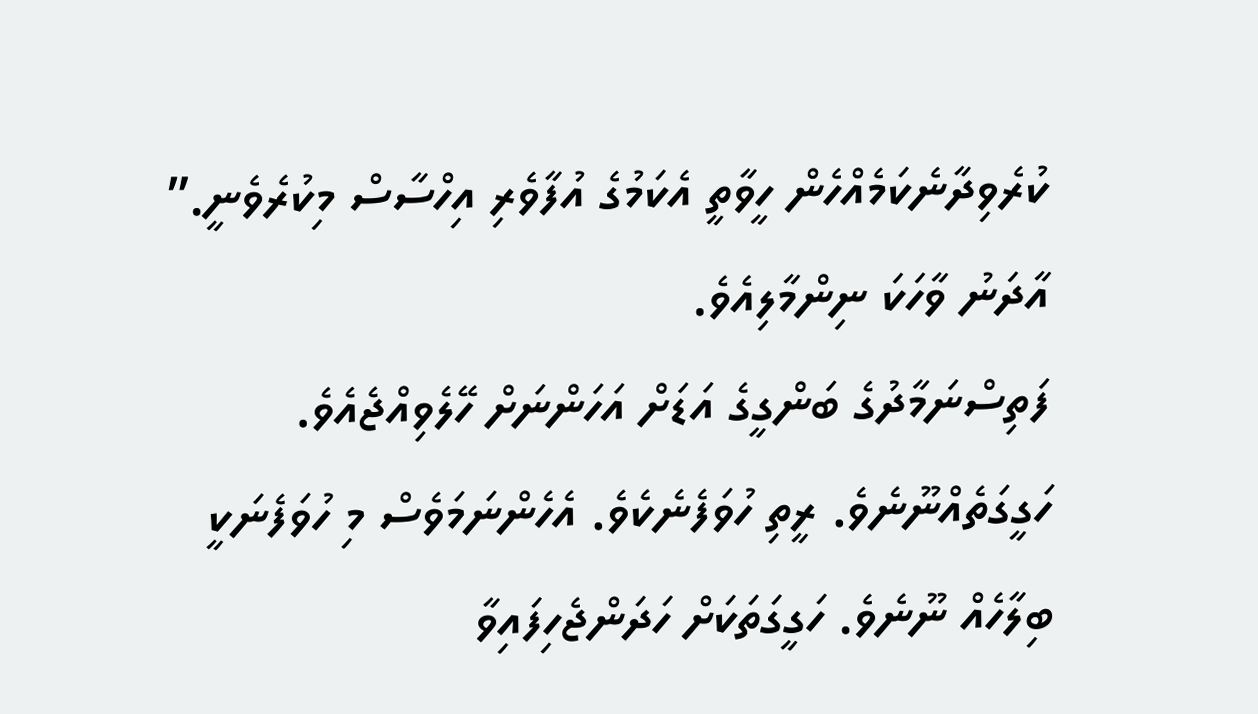ކުރެވިދާނެކަމެއްހެން ހީވާތީ އެކަމުގެ އުފާވެރި އިހްސާސް މިކުރެވެނީ.” އާދަނު ވާހަކަ ނިންމާލިއެވެ.
ފަތިސްނަމާދުގެ ބަންގީގެ އަޑަށް އަހަންނަށް ހޭލެވިއްޖެއެވެ. ހަގީގަތެއްނޫނެވެ. ރީތި ހުވަފެނެކެވެ. އެހެންނަމަވެސް މި ހުވަފެނަކީ ބިލާހެއް ނޫނެވެ. ހަގީގަތަކަށް ހަދަންޖެހިފައިވާ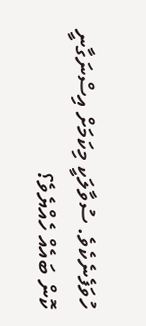ހުވަފެނެކެވެ. ސުވާލަކީ މިކަމަށް އިސްނަގާނީ ކޮން ބައެއް ހެއްޔެވެ؟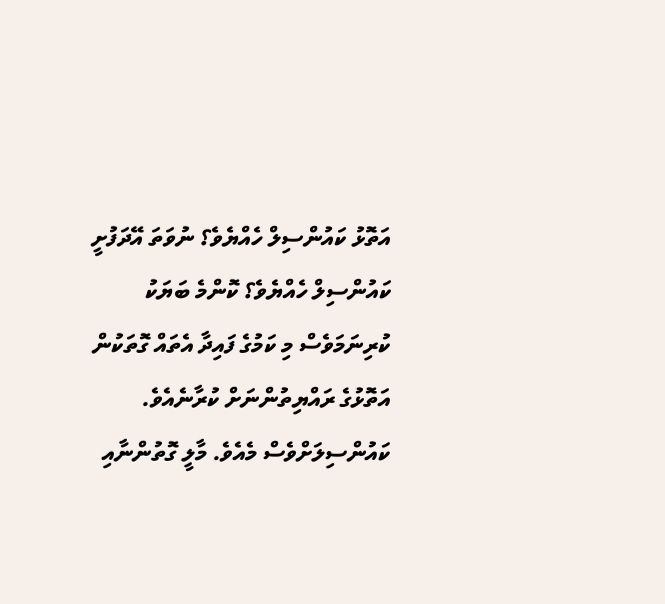އަތޮޅު ކައުންސިލް ހެއްޔެވެ؟ ނުވަތަ އޭދަފުށީ ކައުންސިލް ހެއްޔެވެ؟ ކޮންމެ ބަޔަކު ކުރިނަމަވެސް މި ކަމުގެ ފައިދާ އެތައް ގޮތަކުން އަތޮޅުގެ ރައްޔިތުންނަށް ކުރާނެއެވެ. ކައުންސިލަށްވެސް މެއެވެ. މާލީ ގޮތުންނާއި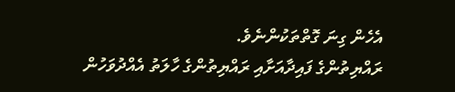އެހެން ގިނަ ގޮތްތަކުންނެވެ.
ރައްޔިތުންގެ ފައިދާއަށާއި ރައްޔިތުންގެ ހާލަތު އެއްދުވަހުން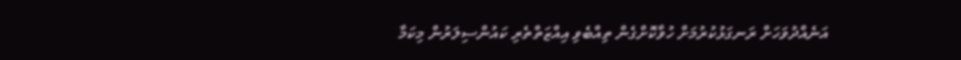އަނެއްދުވަހަށް ރަނގަޅުކުރުމަށް ހުވާކޮށްގެން ތިއްބެވި އިއްޒަތްތެރި ކައުންސިލަރުން މިކަމާ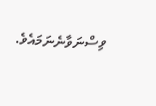ވިސްނަވާނެނަމައެވެ.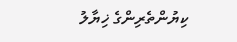ކިޔުންތެރިންގެ ޚިޔާލު